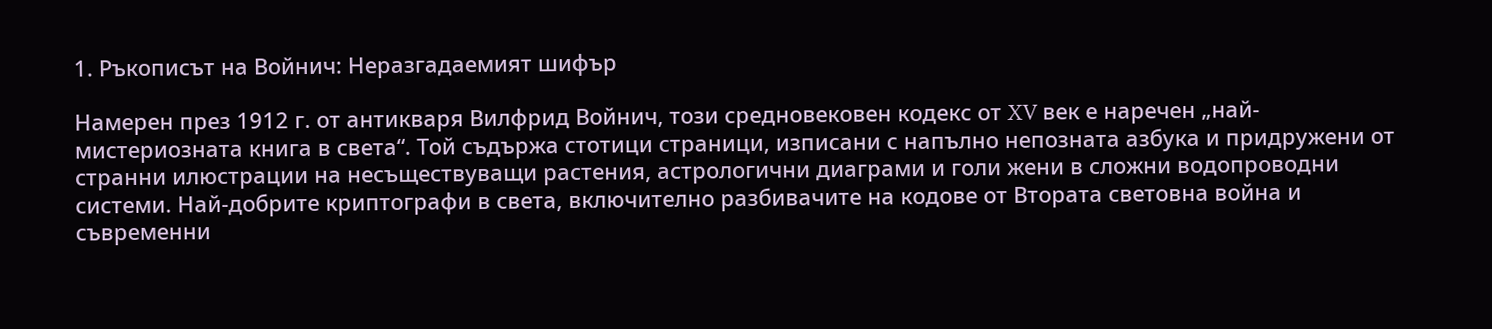1. Ръкописът на Войнич: Неразгадаемият шифър

Намерен през 1912 г. от антикваря Вилфрид Войнич, този средновековен кодекс от XV век е наречен „най-мистериозната книга в света“. Той съдържа стотици страници, изписани с напълно непозната азбука и придружени от странни илюстрации на несъществуващи растения, астрологични диаграми и голи жени в сложни водопроводни системи. Най-добрите криптографи в света, включително разбивачите на кодове от Втората световна война и съвременни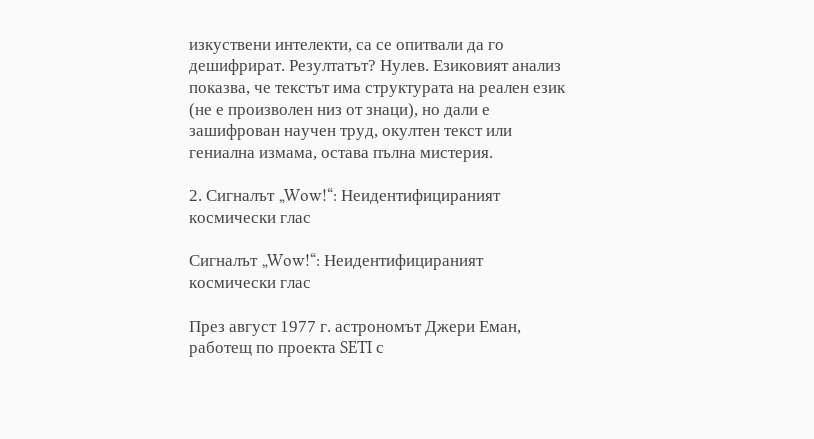изкуствени интелекти, са се опитвали да го дешифрират. Резултатът? Нулев. Езиковият анализ показва, че текстът има структурата на реален език (не е произволен низ от знаци), но дали е зашифрован научен труд, окултен текст или гениална измама, остава пълна мистерия.

2. Сигналът „Wow!“: Неидентифицираният космически глас

Сигналът „Wow!“: Неидентифицираният космически глас

През август 1977 г. астрономът Джери Еман, работещ по проекта SETI с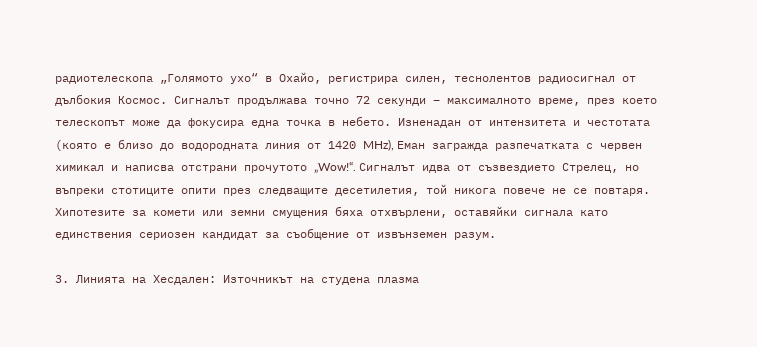радиотелескопа „Голямото ухо“ в Охайо, регистрира силен, теснолентов радиосигнал от дълбокия Космос. Сигналът продължава точно 72 секунди – максималното време, през което телескопът може да фокусира една точка в небето. Изненадан от интензитета и честотата (която е близо до водородната линия от 1420 MHz), Еман загражда разпечатката с червен химикал и написва отстрани прочутото „Wow!“. Сигналът идва от съзвездието Стрелец, но въпреки стотиците опити през следващите десетилетия, той никога повече не се повтаря. Хипотезите за комети или земни смущения бяха отхвърлени, оставяйки сигнала като единствения сериозен кандидат за съобщение от извънземен разум.

3. Линията на Хесдален: Източникът на студена плазма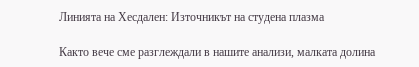Линията на Хесдален: Източникът на студена плазма

Както вече сме разглеждали в нашите анализи, малката долина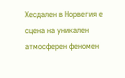Хесдален в Норвегия е сцена на уникален атмосферен феномен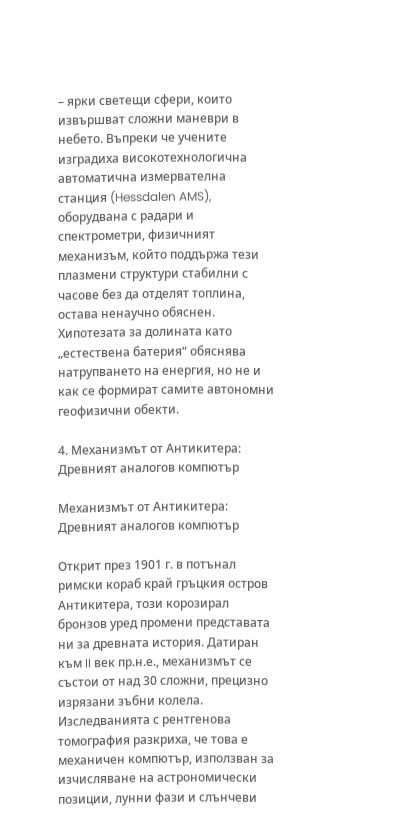– ярки светещи сфери, които извършват сложни маневри в небето. Въпреки че учените изградиха високотехнологична автоматична измервателна станция (Hessdalen AMS), оборудвана с радари и спектрометри, физичният механизъм, който поддържа тези плазмени структури стабилни с часове без да отделят топлина, остава ненаучно обяснен. Хипотезата за долината като „естествена батерия“ обяснява натрупването на енергия, но не и как се формират самите автономни геофизични обекти.

4. Механизмът от Антикитера: Древният аналогов компютър

Механизмът от Антикитера: Древният аналогов компютър

Открит през 1901 г. в потънал римски кораб край гръцкия остров Антикитера, този корозирал бронзов уред промени представата ни за древната история. Датиран към II век пр.н.е., механизмът се състои от над 30 сложни, прецизно изрязани зъбни колела. Изследванията с рентгенова томография разкриха, че това е механичен компютър, използван за изчисляване на астрономически позиции, лунни фази и слънчеви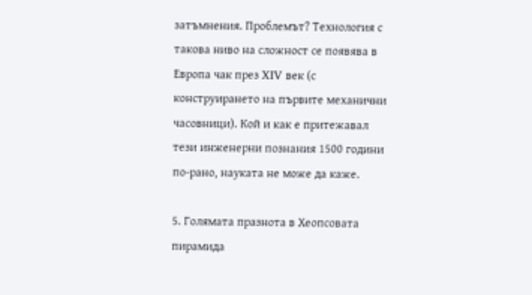затъмнения. Проблемът? Технология с такова ниво на сложност се появява в Европа чак през XIV век (с конструирането на първите механични часовници). Кой и как е притежавал тези инженерни познания 1500 години по-рано, науката не може да каже.

5. Голямата празнота в Хеопсовата пирамида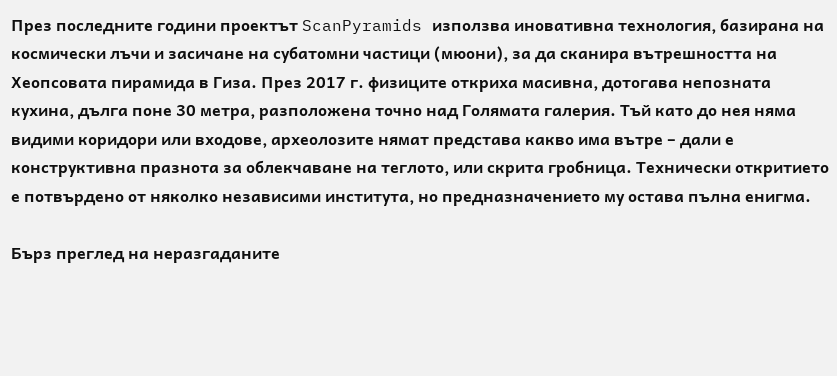През последните години проектът ScanPyramids използва иновативна технология, базирана на космически лъчи и засичане на субатомни частици (мюони), за да сканира вътрешността на Хеопсовата пирамида в Гиза. През 2017 г. физиците откриха масивна, дотогава непозната кухина, дълга поне 30 метра, разположена точно над Голямата галерия. Тъй като до нея няма видими коридори или входове, археолозите нямат представа какво има вътре – дали е конструктивна празнота за облекчаване на теглото, или скрита гробница. Технически откритието е потвърдено от няколко независими института, но предназначението му остава пълна енигма.

Бърз преглед на неразгаданите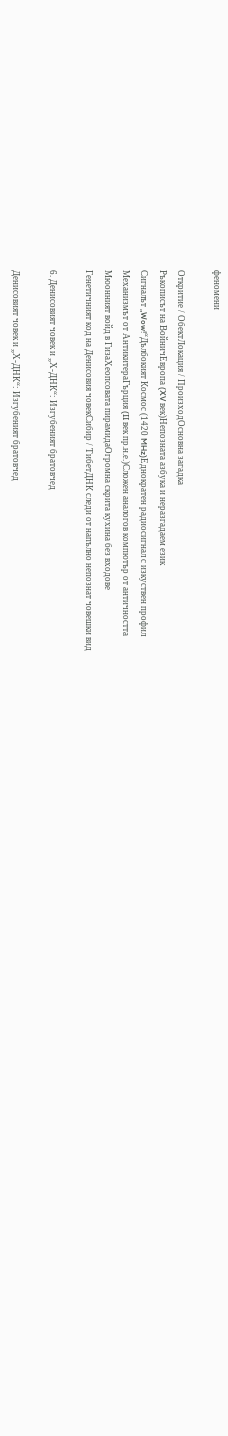феномени

Откритие / ОбектЛокация / ПроизходОсновна загадка
Ръкописът на ВойничЕвропа (XV век)Непозната азбука и неразгадаем език
Сигналът „Wow!“Дълбокият Космос (1420 MHz)Еднократен радиосигнал с изкуствен профил
Механизмът от АнтикитераГърция (II век пр.н.е.)Сложен аналогов компютър от античността
Мюонният войд в ГизаХеопсовата пирамидаОгромна скрита кухина без входове
Генетичният код на Денисовия човекСибир / ТибетДНК следи от напълно непознат човешки вид

6. Денисовият човек и „Х-ДНК“: Изгубеният братовчед

Денисовият човек и „Х-ДНК“: Изгубеният братовчед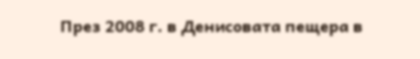През 2008 г. в Денисовата пещера в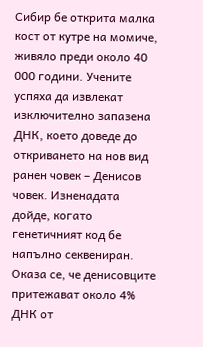Сибир бе открита малка кост от кутре на момиче, живяло преди около 40 000 години. Учените успяха да извлекат изключително запазена ДНК, което доведе до откриването на нов вид ранен човек – Денисов човек. Изненадата дойде, когато генетичният код бе напълно секвениран. Оказа се, че денисовците притежават около 4% ДНК от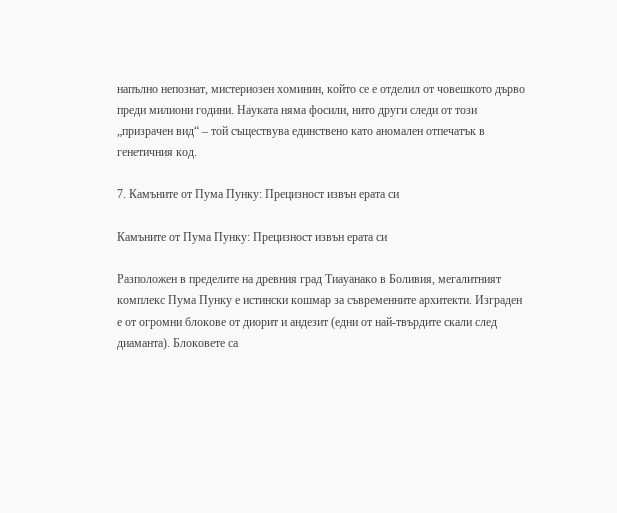напълно непознат, мистериозен хоминин, който се е отделил от човешкото дърво преди милиони години. Науката няма фосили, нито други следи от този „призрачен вид“ – той съществува единствено като аномален отпечатък в генетичния код.

7. Камъните от Пума Пунку: Прецизност извън ерата си

Камъните от Пума Пунку: Прецизност извън ерата си

Разположен в пределите на древния град Тиауанако в Боливия, мегалитният комплекс Пума Пунку е истински кошмар за съвременните архитекти. Изграден е от огромни блокове от диорит и андезит (едни от най-твърдите скали след диаманта). Блоковете са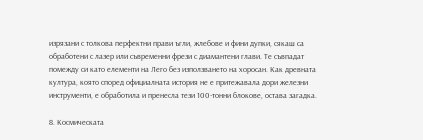изрязани с толкова перфектни прави ъгли, жлебове и фини дупки, сякаш са обработени с лазер или съвременни фрези с диамантени глави. Те съвпадат помежду си като елементи на Лего без използването на хоросан. Как древната култура, която според официалната история не е притежавала дори железни инструменти, е обработила и пренесла тези 100-тонни блокове, остава загадка.

8. Космическата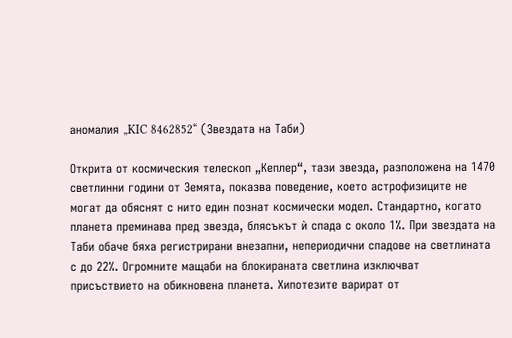аномалия „KIC 8462852“ (Звездата на Таби)

Открита от космическия телескоп „Кеплер“, тази звезда, разположена на 1470 светлинни години от Земята, показва поведение, което астрофизиците не могат да обяснят с нито един познат космически модел. Стандартно, когато планета преминава пред звезда, блясъкът ѝ спада с около 1%. При звездата на Таби обаче бяха регистрирани внезапни, непериодични спадове на светлината с до 22%. Огромните мащаби на блокираната светлина изключват присъствието на обикновена планета. Хипотезите варират от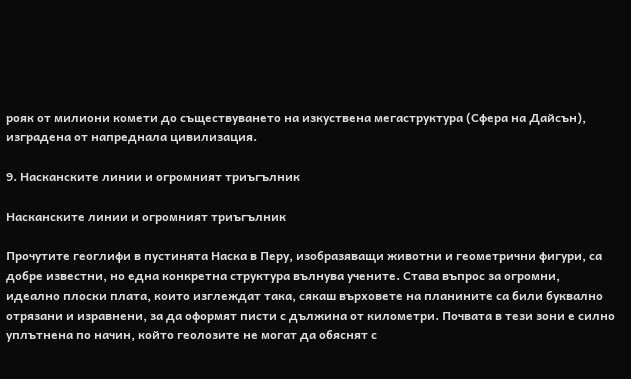рояк от милиони комети до съществуването на изкуствена мегаструктура (Сфера на Дайсън), изградена от напреднала цивилизация.

9. Насканските линии и огромният триъгълник

Насканските линии и огромният триъгълник

Прочутите геоглифи в пустинята Наска в Перу, изобразяващи животни и геометрични фигури, са добре известни, но една конкретна структура вълнува учените. Става въпрос за огромни, идеално плоски плата, които изглеждат така, сякаш върховете на планините са били буквално отрязани и изравнени, за да оформят писти с дължина от километри. Почвата в тези зони е силно уплътнена по начин, който геолозите не могат да обяснят с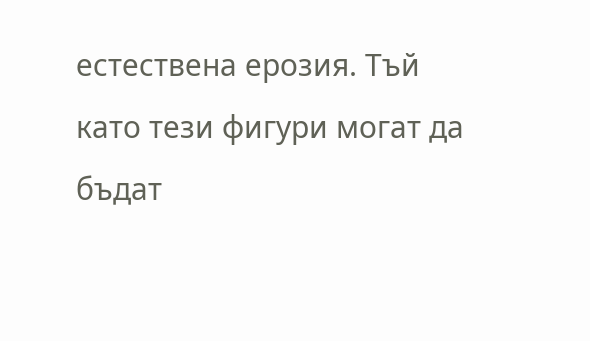естествена ерозия. Тъй като тези фигури могат да бъдат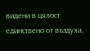видени в цялост единствено от въздуха,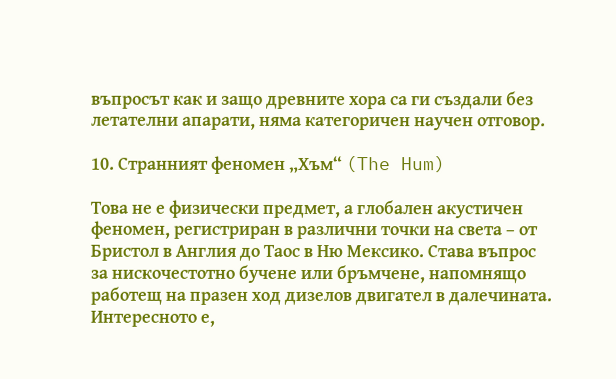въпросът как и защо древните хора са ги създали без летателни апарати, няма категоричен научен отговор.

10. Странният феномен „Хъм“ (The Hum)

Това не е физически предмет, а глобален акустичен феномен, регистриран в различни точки на света – от Бристол в Англия до Таос в Ню Мексико. Става въпрос за нискочестотно бучене или бръмчене, напомнящо работещ на празен ход дизелов двигател в далечината. Интересното е,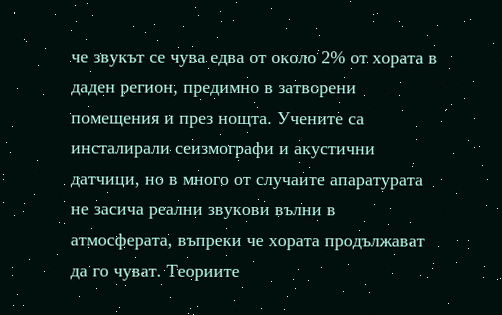че звукът се чува едва от около 2% от хората в даден регион, предимно в затворени помещения и през нощта. Учените са инсталирали сеизмографи и акустични датчици, но в много от случаите апаратурата не засича реални звукови вълни в атмосферата, въпреки че хората продължават да го чуват. Теориите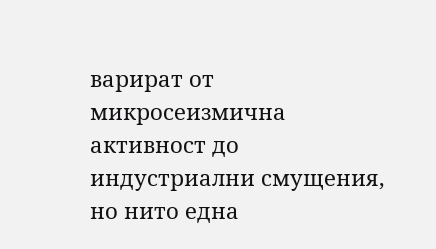варират от микросеизмична активност до индустриални смущения, но нито една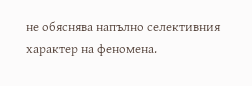не обяснява напълно селективния характер на феномена.